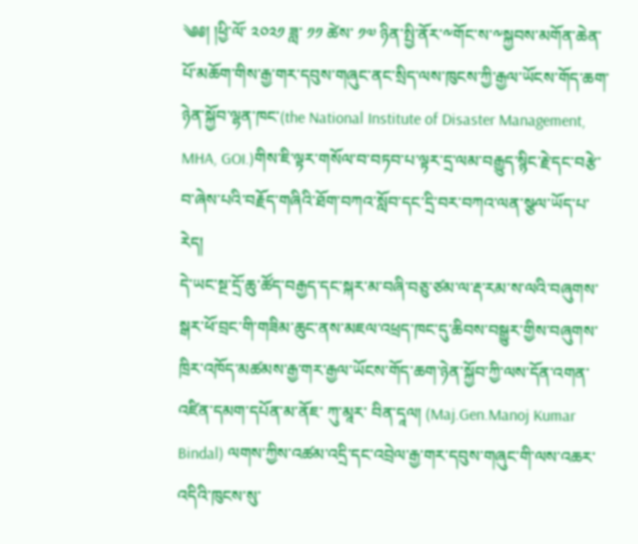༄༅། །ཕྱི་ལོ་ ༢༠༢༡ ཟླ་ ༡༡ ཚེས་ ༡༧ ཉིན་སྤྱི་ནོར་༸གོང་ས་༸སྐྱབས་མགོན་ཆེན་པོ་མཆོག་གིས་རྒྱ་གར་དབུས་གཞུང་ནང་སྲིད་ལས་ཁུངས་ཀྱི་རྒྱལ་ཡོངས་གོད་ཆག་ཉེན་སྐྱོབ་ལྷན་ཁང་(the National Institute of Disaster Management, MHA, GOI.)གིས་ཇི་ལྟར་གསོལ་བ་བཏབ་པ་ལྟར་དྲ་ལམ་བརྒྱུད་སྙིང་རྗེ་དང་བརྩེ་བ་ཞེས་པའི་བརྗོད་གཞིའི་ཐོག་བཀའ་སློབ་དང་དྲི་བར་བཀའ་ལན་སྩལ་ཡོད་པ་རེད།
དེ་ཡང་སྔ་དྲོ་ཆུ་ཚོད་བརྒྱད་དང་སྐར་མ་བཞི་བཅུ་ཙམ་ལ་རྡ་རམ་ས་ལའི་བཞུགས་སྒར་ཕོ་བྲང་གི་གཟིམ་ཆུང་ནས་མཇལ་འཕྲད་ཁང་དུ་ཆིབས་བསྒྱུར་གྱིས་བཞུགས་ཁྲིར་འཁོད་མཚམས་རྒྱ་གར་རྒྱལ་ཡོངས་གོད་ཆག་ཉེན་སྐྱོབ་ཀྱི་ལས་དོན་འགན་འཛིན་དམག་དཔོན་མ་ནོཇ་ ཀུ་མཱར་ བིན་དཱལ། (Maj.Gen.Manoj Kumar Bindal) ལགས་ཀྱིས་འཚམ་འདྲི་དང་འབྲེལ་རྒྱ་གར་དབུས་གཞུང་གི་ལས་འཆར་འདིའི་ཁུངས་སུ་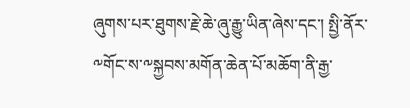ཞུགས་པར་ཐུགས་རྗེ་ཆེ་ཞུ་རྒྱུ་ཡིན་ཞེས་དང་། སྤྱི་ནོར་༸གོང་ས་༸སྐྱབས་མགོན་ཆེན་པོ་མཆོག་ནི་རྒྱ་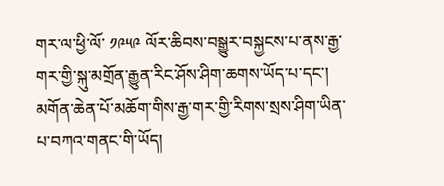གར་ལ་ཕྱི་ལོ་ ༡༩༥༩ ལོར་ཆིབས་བསྒྱུར་བསྐྱངས་པ་ནས་རྒྱ་གར་གྱི་སྐུ་མགྲོན་རྒྱུན་རིང་ཤོས་ཤིག་ཆགས་ཡོད་པ་དང་། མགོན་ཆེན་པོ་མཆོག་གིས་རྒྱ་གར་གྱི་རིགས་སྲས་ཤིག་ཡིན་པ་བཀའ་གནང་གི་ཡོད།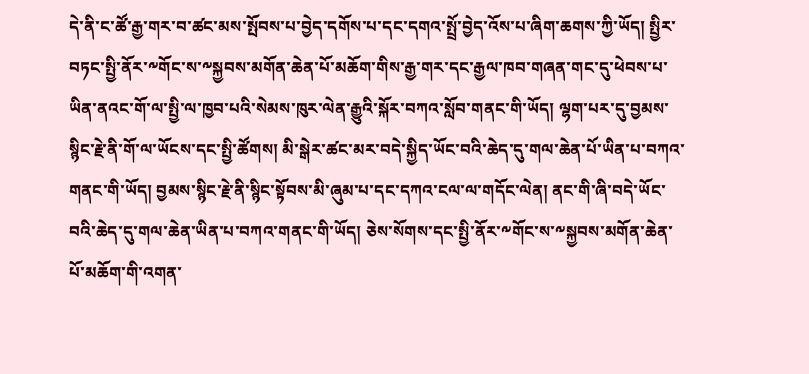དེ་ནི་ང་ཚོ་རྒྱ་གར་བ་ཚང་མས་སྤོབས་པ་བྱེད་དགོས་པ་དང་དགའ་སྤྲོ་བྱེད་འོས་པ་ཞིག་ཆགས་ཀྱི་ཡོད། སྤྱིར་བཏང་སྤྱི་ནོར་༸གོང་ས་༸སྐྱབས་མགོན་ཆེན་པོ་མཆོག་གིས་རྒྱ་གར་དང་རྒྱལ་ཁབ་གཞན་གང་དུ་ཕེབས་པ་ཡིན་ནའང་གོ་ལ་སྤྱི་ལ་ཁྱབ་པའི་སེམས་ཁུར་ལེན་རྒྱུའི་སྐོར་བཀའ་སློབ་གནང་གི་ཡོད། ལྷག་པར་དུ་བྱམས་སྙིང་རྗེ་ནི་གོ་ལ་ཡོངས་དང་སྤྱི་ཚོགས། མི་སྒེར་ཚང་མར་བདེ་སྐྱིད་ཡོང་བའི་ཆེད་དུ་གལ་ཆེན་པོ་ཡིན་པ་བཀའ་གནང་གི་ཡོད། བྱམས་སྙིང་རྗེ་ནི་སྙིང་སྟོབས་མི་ཞུམ་པ་དང་དཀའ་ངལ་ལ་གདོང་ལེན། ནང་གི་ཞི་བདེ་ཡོང་བའི་ཆེད་དུ་གལ་ཆེན་ཡིན་པ་བཀའ་གནང་གི་ཡོད། ཅེས་སོགས་དང་སྤྱི་ནོར་༸གོང་ས་༸སྐྱབས་མགོན་ཆེན་པོ་མཆོག་གི་འགན་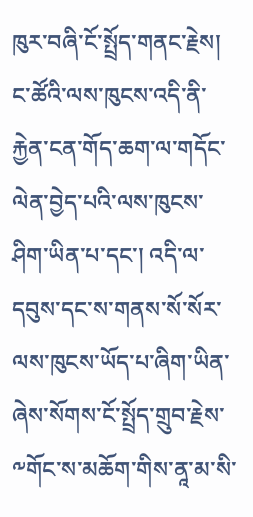ཁུར་བཞི་ངོ་སྤྲོད་གནང་རྗེས། ང་ཚོའི་ལས་ཁུངས་འདི་ནི་རྐྱེན་ངན་གོད་ཆག་ལ་གདོང་ལེན་བྱེད་པའི་ལས་ཁུངས་ཤིག་ཡིན་པ་དང་། འདི་ལ་དབུས་དང་ས་གནས་སོ་སོར་ལས་ཁུངས་ཡོད་པ་ཞིག་ཡིན་ཞེས་སོགས་ངོ་སྤྲོད་གྲུབ་རྗེས་༸གོང་ས་མཆོག་གིས་ནཱ་མ་སི་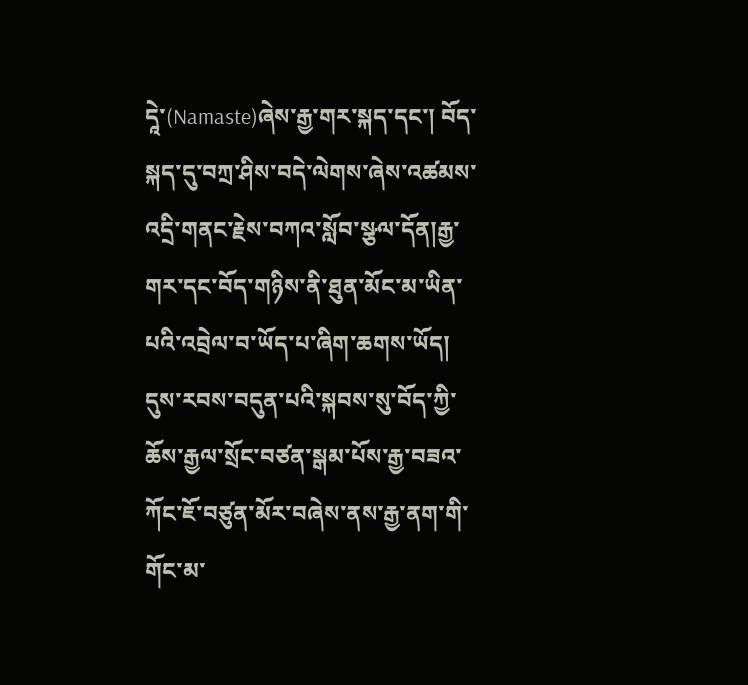དཱེ་(Namaste)ཞེས་རྒྱ་གར་སྐད་དང་། བོད་སྐད་དུ་བཀྲ་ཤིས་བདེ་ལེགས་ཞེས་འཚམས་འདྲི་གནང་རྗེས་བཀའ་སློབ་སྩལ་དོན།རྒྱ་གར་དང་བོད་གཉིས་ནི་ཐུན་མོང་མ་ཡིན་པའི་འབྲེལ་བ་ཡོད་པ་ཞིག་ཆགས་ཡོད། དུས་རབས་བདུན་པའི་སྐབས་སུ་བོད་ཀྱི་ཆོས་རྒྱལ་སྲོང་བཙན་སྒམ་པོས་རྒྱ་བཟའ་ཀོང་ཇོ་བཙུན་མོར་བཞེས་ནས་རྒྱ་ནག་གི་གོང་མ་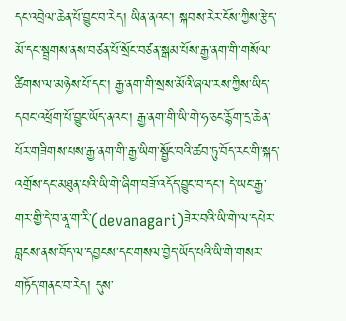དང་འབྲེལ་ཆེན་པོ་བྱུང་བ་རེད། ཡིན་ནའང་། སྐབས་རེར་ངོས་ཀྱིས་རྩེད་མོ་དང་སྦྲགས་ནས་བཙན་པོ་སྲོང་བཙན་སྒམ་པོས་རྒྱ་ནག་གི་གསོལ་ཚིགས་ལ་མཉེས་པོ་དང་། རྒྱ་ནག་གི་སྲས་མོའི་ཞལ་རས་ཀྱིས་ཡིད་དབང་འཕྲོག་པོ་བྱུང་ཡོད་ནའང་། རྒྱ་ནག་གི་ཡི་གེ་ཧ་ཅང་རྙོག་དྲ་ཆེན་པོར་གཟིགས་པས་རྒྱ་ནག་གི་རྒྱ་ཡིག་སྦྱོང་བའི་ཚབ་ཏུ་བོད་རང་གི་སྐད་འགྲོས་དང་མཐུན་པའི་ཡི་གེ་ཞིག་བཟོ་འདོད་བྱུང་བ་དང་། དེ་ཡང་རྒྱ་གར་གྱི་དེ་བ་ནཱ་ག་རི་(devanagari)ཟེར་བའི་ཡི་གེ་ལ་དཔེར་བླངས་ནས་བོད་ལ་དབྱངས་དང་གསལ་བྱེད་ཡོད་པའི་ཡི་གེ་གསར་གཏོད་གནང་བ་རེད། དུས་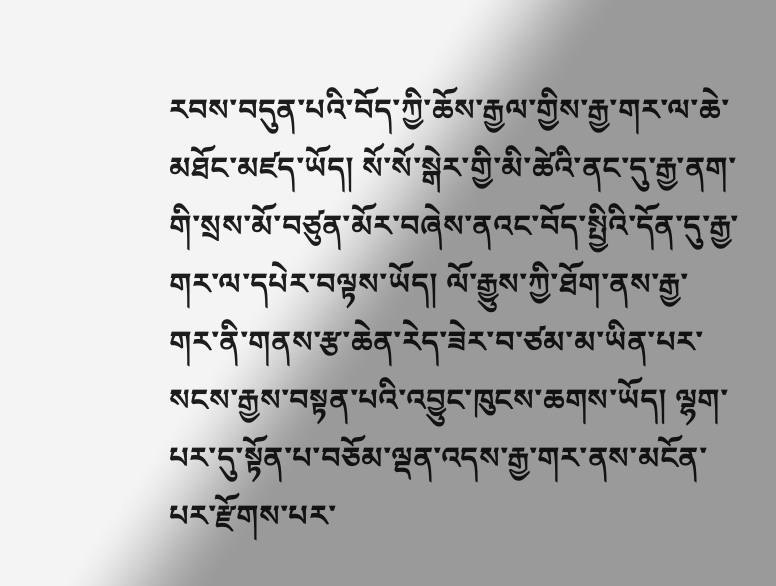རབས་བདུན་པའི་བོད་ཀྱི་ཆོས་རྒྱལ་གྱིས་རྒྱ་གར་ལ་ཆེ་མཐོང་མཛད་ཡོད། སོ་སོ་སྒེར་གྱི་མི་ཚེའི་ནང་དུ་རྒྱ་ནག་གི་སྲས་མོ་བཙུན་མོར་བཞེས་ནའང་བོད་སྤྱིའི་དོན་དུ་རྒྱ་གར་ལ་དཔེར་བལྟས་ཡོད། ལོ་རྒྱུས་ཀྱི་ཐོག་ནས་རྒྱ་གར་ནི་གནས་རྩ་ཆེན་རེད་ཟེར་བ་ཙམ་མ་ཡིན་པར་སངས་རྒྱས་བསྟན་པའི་འབྱུང་ཁུངས་ཆགས་ཡོད། ལྷག་པར་དུ་སྟོན་པ་བཅོམ་ལྡན་འདས་རྒྱ་གར་ནས་མངོན་པར་རྫོགས་པར་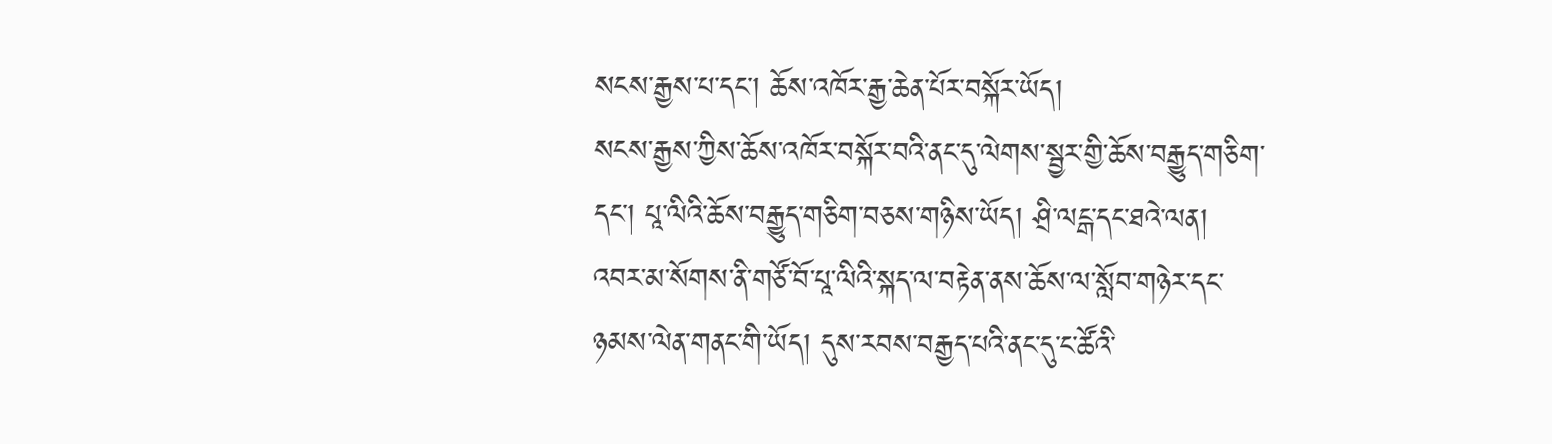སངས་རྒྱས་པ་དང་། ཆོས་འཁོར་རྒྱ་ཆེན་པོར་བསྐོར་ཡོད།
སངས་རྒྱས་ཀྱིས་ཆོས་འཁོར་བསྐོར་བའི་ནང་དུ་ལེགས་སྦྱར་གྱི་ཆོས་བརྒྱུད་གཅིག་དང་། པཱ་ལིའི་ཆོས་བརྒྱུད་གཅིག་བཅས་གཉིས་ཡོད། ཤྲི་ལངྒ་དང་ཐའེ་ལན། འབར་མ་སོགས་ནི་གཙོ་བོ་པཱ་ལིའི་སྐད་ལ་བརྟེན་ནས་ཆོས་ལ་སློབ་གཉེར་དང་ཉམས་ལེན་གནང་གི་ཡོད། དུས་རབས་བརྒྱད་པའི་ནང་དུ་ང་ཚོའི་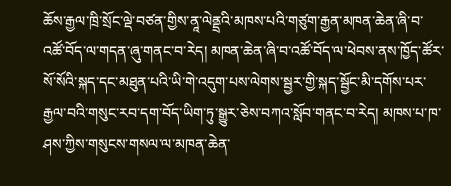ཆོས་རྒྱལ་ཁྲི་སྲོང་ལྡེ་བཙན་གྱིས་ནཱ་ལེནྡྲའི་མཁས་པའི་གཙུག་རྒྱན་མཁན་ཆེན་ཞི་བ་འཚོ་བོད་ལ་གདན་ཞུ་གནང་བ་རེད། མཁན་ཆེན་ཞི་བ་འཚོ་བོད་ལ་ཕེབས་ནས་ཁྱོད་ཚོར་སོ་སོའི་སྐད་དང་མཐུན་པའི་ཡི་གེ་འདུག་པས་ལེགས་སྦྱར་གྱི་སྐད་སྦྱོང་མི་དགོས་པར་རྒྱལ་བའི་གསུང་རབ་དག་བོད་ཡིག་ཏུ་སྒྱུར་ཅེས་བཀའ་སློབ་གནང་བ་རེད། མཁས་པ་ཁ་ཤས་ཀྱིས་གསུངས་གསལ་ལ་མཁན་ཆེན་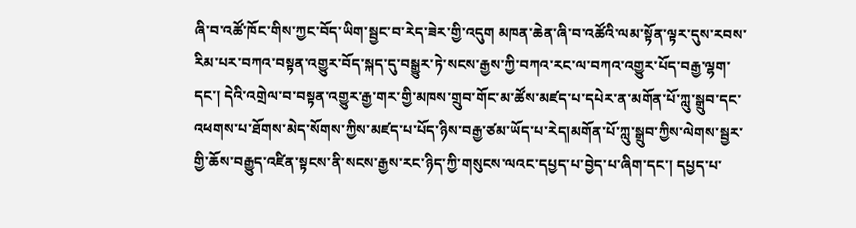ཞི་བ་འཚོ་ཁོང་གིས་ཀྱང་བོད་ཡིག་སྦྱང་བ་རེད་ཟེར་གྱི་འདུག མཁན་ཆེན་ཞི་བ་འཚོའི་ལམ་སྟོན་ལྟར་དུས་རབས་རིམ་པར་བཀའ་བསྟན་འགྱུར་བོད་སྐད་དུ་བསྒྱུར་ཏེ་སངས་རྒྱས་ཀྱི་བཀའ་རང་ལ་བཀའ་འགྱུར་པོད་བརྒྱ་ལྷག་དང་། དེའི་འགྲེལ་བ་བསྟན་འགྱུར་རྒྱ་གར་གྱི་མཁས་གྲུབ་གོང་མ་ཚོས་མཛད་པ་དཔེར་ན་མགོན་པོ་ཀླུ་སྒྲུབ་དང་འཕགས་པ་ཐོགས་མེད་སོགས་ཀྱིས་མཛད་པ་པོད་ཉིས་བརྒྱ་ཙམ་ཡོད་པ་རེད།མགོན་པོ་ཀླུ་སྒྲུབ་ཀྱིས་ལེགས་སྦྱར་གྱི་ཆོས་བརྒྱུད་འཛིན་སྟངས་ནི་སངས་རྒྱས་རང་ཉིད་ཀྱི་གསུངས་ལའང་དཔྱད་པ་བྱེད་པ་ཞིག་དང་། དཔྱད་པ་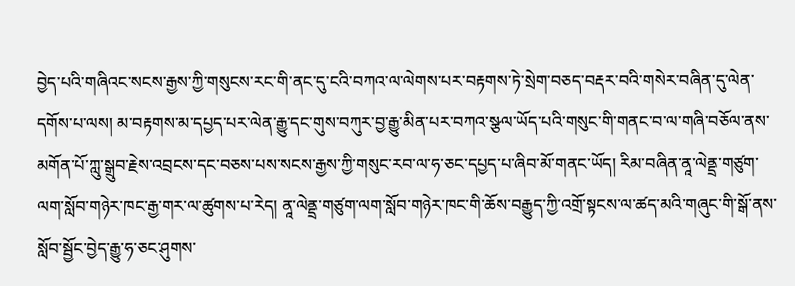བྱེད་པའི་གཞིའང་སངས་རྒྱས་ཀྱི་གསུངས་རང་གི་ནང་དུ་ངའི་བཀའ་ལ་ལེགས་པར་བརྟགས་ཏེ་སྲེག་བཅད་བརྡར་བའི་གསེར་བཞིན་དུ་ལེན་དགོས་པ་ལས། མ་བརྟགས་མ་དཔྱད་པར་ལེན་རྒྱུ་དང་གུས་བཀུར་བྱ་རྒྱུ་མིན་པར་བཀའ་སྩལ་ཡོད་པའི་གསུང་གི་གནང་བ་ལ་གཞི་བཅོལ་ནས་མགོན་པོ་ཀླུ་སྒྲུབ་རྗེས་འབྲངས་དང་བཅས་པས་སངས་རྒྱས་ཀྱི་གསུང་རབ་ལ་ཧ་ཅང་དཔྱད་པ་ཞིབ་མོ་གནང་ཡོད། རིམ་བཞིན་ནཱ་ལེནྡྲ་གཙུག་ལག་སློབ་གཉེར་ཁང་རྒྱ་གར་ལ་ཚུགས་པ་རེད། ནཱ་ལེནྡྲ་གཙུག་ལག་སློབ་གཉེར་ཁང་གི་ཆོས་བརྒྱུད་ཀྱི་འགྲོ་སྟངས་ལ་ཚད་མའི་གཞུང་གི་སྒོ་ནས་སློབ་སྦྱོང་བྱེད་རྒྱུ་ཧ་ཅང་ཤུགས་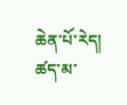ཆེན་པོ་རེད། ཚད་མ་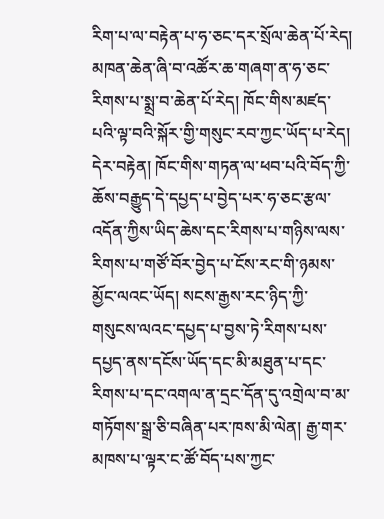རིག་པ་ལ་བརྟེན་པ་ཧ་ཅང་དར་སྲོལ་ཆེན་པོ་རེད། མཁན་ཆེན་ཞི་བ་འཚོར་ཆ་གཞག་ན་ཧ་ཅང་རིགས་པ་སྨྲ་བ་ཆེན་པོ་རེད། ཁོང་གིས་མཛད་པའི་ལྟ་བའི་སྐོར་གྱི་གསུང་རབ་ཀྱང་ཡོད་པ་རེད། དེར་བརྟེན། ཁོང་གིས་གཏན་ལ་ཕབ་པའི་བོད་ཀྱི་ཆོས་བརྒྱུད་དེ་དཔྱད་པ་བྱེད་པར་ཧ་ཅང་རྩལ་འདོན་ཀྱིས་ཡིད་ཆེས་དང་རིགས་པ་གཉིས་ལས་རིགས་པ་གཙོ་བོར་བྱེད་པ་ངོས་རང་གི་ཉམས་མྱོང་ལའང་ཡོད། སངས་རྒྱས་རང་ཉིད་ཀྱི་གསུངས་ལའང་དཔྱད་པ་བྱས་ཏེ་རིགས་པས་དཔྱད་ནས་དངོས་ཡོད་དང་མི་མཐུན་པ་དང་རིགས་པ་དང་འགལ་ན་དྲང་དོན་དུ་འགྲེལ་བ་མ་གཏོགས་སྒྲ་ཅི་བཞིན་པར་ཁས་མི་ལེན། རྒྱ་གར་མཁས་པ་ལྟར་ང་ཚོ་བོད་པས་ཀྱང་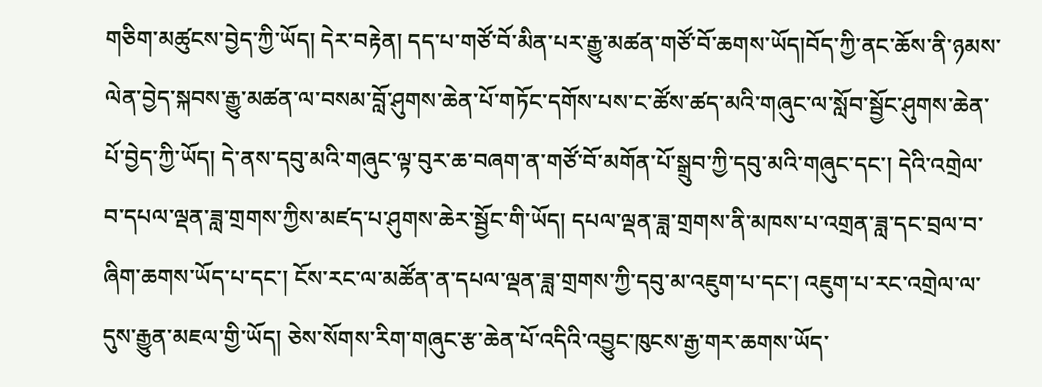གཅིག་མཚུངས་བྱེད་ཀྱི་ཡོད། དེར་བརྟེན། དད་པ་གཙོ་བོ་མིན་པར་རྒྱུ་མཚན་གཙོ་བོ་ཆགས་ཡོད།བོད་ཀྱི་ནང་ཆོས་ནི་ཉམས་ལེན་བྱེད་སྐབས་རྒྱུ་མཚན་ལ་བསམ་བློ་ཤུགས་ཆེན་པོ་གཏོང་དགོས་པས་ང་ཚོས་ཚད་མའི་གཞུང་ལ་སློབ་སྦྱོང་ཤུགས་ཆེན་པོ་བྱེད་ཀྱི་ཡོད། དེ་ནས་དབུ་མའི་གཞུང་ལྟ་བུར་ཆ་བཞག་ན་གཙོ་བོ་མགོན་པོ་སྒྲུབ་ཀྱི་དབུ་མའི་གཞུང་དང་། དེའི་འགྲེལ་བ་དཔལ་ལྡན་ཟླ་གྲགས་ཀྱིས་མཛད་པ་ཤུགས་ཆེར་སྦྱོང་གི་ཡོད། དཔལ་ལྡན་ཟླ་གྲགས་ནི་མཁས་པ་འགྲན་ཟླ་དང་བྲལ་བ་ཞིག་ཆགས་ཡོད་པ་དང་། ངོས་རང་ལ་མཚོན་ན་དཔལ་ལྡན་ཟླ་གྲགས་ཀྱི་དབུ་མ་འཇུག་པ་དང་། འཇུག་པ་རང་འགྲེལ་ལ་དུས་རྒྱུན་མཇལ་གྱི་ཡོད། ཅེས་སོགས་རིག་གཞུང་རྩ་ཆེན་པོ་འདིའི་འབྱུང་ཁུངས་རྒྱ་གར་ཆགས་ཡོད་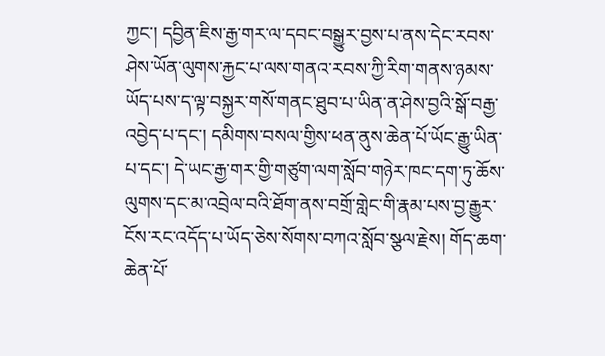ཀྱང་། དབྱིན་ཇིས་རྒྱ་གར་ལ་དབང་བསྒྱུར་བྱས་པ་ནས་དེང་རབས་ཤེས་ཡོན་ལུགས་རྐྱང་པ་ལས་གནའ་རབས་ཀྱི་རིག་གནས་ཉམས་ཡོད་པས་ད་ལྟ་བསྐྱར་གསོ་གནང་ཐུབ་པ་ཡིན་ན་ཤེས་བྱའི་སྒོ་བརྒྱ་འབྱེད་པ་དང་། དམིགས་བསལ་གྱིས་ཕན་ནུས་ཆེན་པོ་ཡོང་རྒྱུ་ཡིན་པ་དང་། དེ་ཡང་རྒྱ་གར་གྱི་གཙུག་ལག་སློབ་གཉེར་ཁང་དག་ཏུ་ཆོས་ལུགས་དང་མ་འབྲེལ་བའི་ཐོག་ནས་བགྲོ་གླེང་གི་རྣམ་པས་བྱ་རྒྱུར་ངོས་རང་འདོད་པ་ཡོད་ཅེས་སོགས་བཀའ་སློབ་སྩལ་རྗེས། གོད་ཆག་ཆེན་པོ་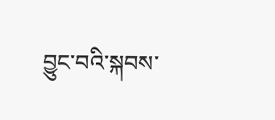བྱུང་བའི་སྐབས་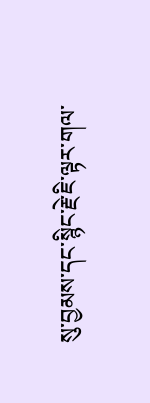སུ་བྱམས་དང་སྙིང་རྗེ་ཇི་ལྟར་གལ་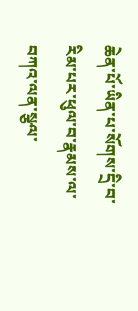ཆེན་པོ་ཡིན་པ་སོགས་དྲི་བ་རིམ་པར་ཕུལ་བ་རྣམས་ལ་བཀའ་ལན་སྩལ་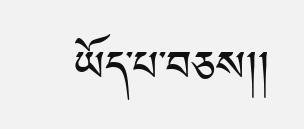ཡོད་པ་བཅས།།